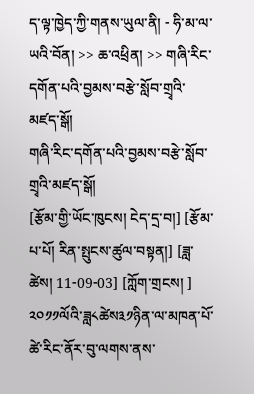ད་ལྟ་ཁྱེད་ཀྱི་གནས་ཡུལ་ནི། - ཧི་མ་ལ་ཡའི་བོན། >> ཆ་འཕྲིན། >> གཞི་རིང་དགོན་པའི་བྱམས་བརྩེ་སློབ་གྲྭའི་མཛད་སྒོ།
གཞི་རིང་དགོན་པའི་བྱམས་བརྩེ་སློབ་གྲྭའི་མཛད་སྒོ།
[རྩོམ་གྱི་ཡོང་ཁུངས། ངེད་དྲ་བ།] [རྩོམ་པ་པོ། རིན་སྤུངས་ཚུལ་བསྟན།] [ཟླ་ཚེས། 11-09-03] [ཀློག་གྲངས། ]
༢༠༡༡ལོའི་ཟླ༨ཚེས༣༡ཉིན་ལ་མཁན་པོ་ཚེ་རིང་ནོར་བུ་ལགས་ནས་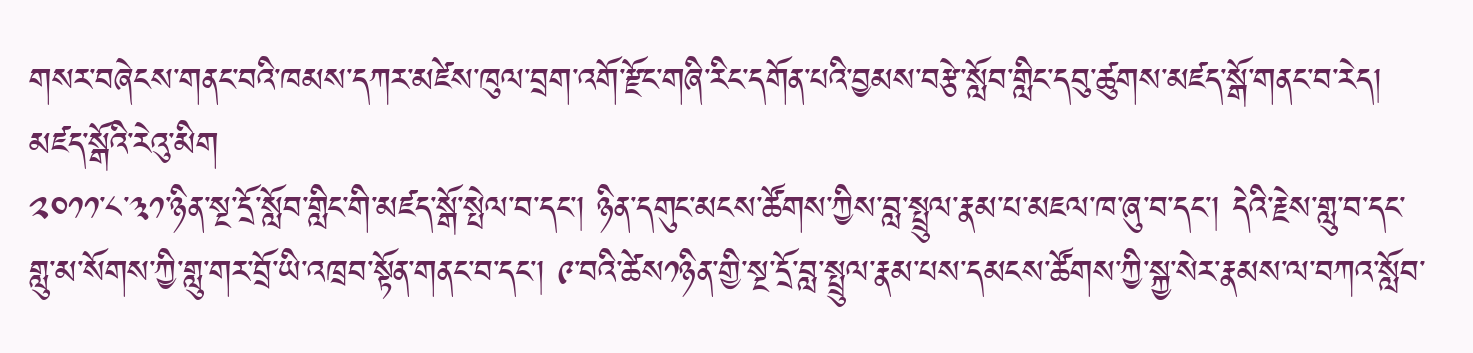གསར་བཞེངས་གནང་བའི་ཁམས་དཀར་མཛེས་ཁུལ་བྲག་འགོ་རྫོང་གཞི་རིང་དགོན་པའི་བྱམས་བརྩེ་སློབ་གླིང་དབུ་ཚུགས་མཛད་སྒོ་གནང་བ་རེད།
མཛད་སྒོའི་རེའུ་མིག
༢༠༡༡་༨་༣༡་ཉིན་སྔ་དྲོ་སློབ་གླིང་གི་མཛད་སྒོ་སྤེལ་བ་དང་། ཉིན་དགུང་མངས་ཚོགས་ཀྱིས་བླ་སྤྲུལ་རྣམ་པ་མཇལ་ཁ་ཞུ་བ་དང་། དེའི་རྗེས་གླུ་བ་དང་གླུ་མ་སོགས་ཀྱི་གླུ་གར་བྲོ་ཡི་འཁྲབ་སྟོན་གནང་བ་དང་། ༩་བའི་ཚེས༡ཉིན་གྱི་སྔ་དྲོ་བླ་སྤྲུལ་རྣམ་པས་དམངས་ཚོགས་ཀྱི་སྐྱ་སེར་རྣམས་ལ་བཀའ་སློབ་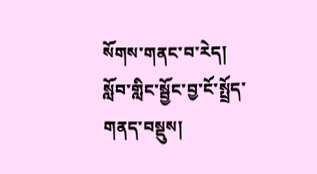སོགས་གནང་བ་རེད།
སློབ་གླིང་སྦྱོང་བྱ་ངོ་སྤྲོད་གནད་བསྡུས།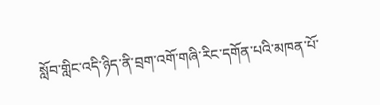སློབ་གླིང་འདི་ཉིད་ནི་བྲག་འགོ་གཞི་རིང་དགོན་པའི་མཁན་པོ་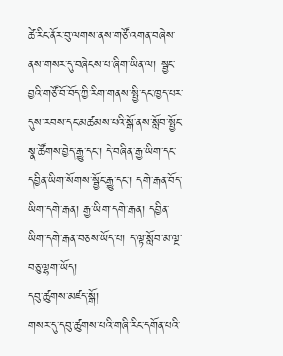ཚེ་རིང་ནོར་བུ་ལགས་ནས་གཙོ་འགན་བཞེས་ནས་གསར་དུ་བཞེངས་པ་ཞིག་ཡིན་ལ། སྦྱང་བྱའི་གཙོ་བོ་བོད་ཀྱི་རིག་གནས་སྤྱི་དང་ཁྱད་པར་དུས་རབས་དང་མཚམས་པའི་སྒོ་ནས་སློབ་སྤྱོང་སྣ་ཚོགས་བྱེད་རྒྱུ་དང་། དེ་བཞིན་རྒྱ་ཡིག་དང་དབྱིན་ཡིག་སོགས་སྦྱོང་རྒྱུ་དང་། དགེ་རྒན་བོད་ཡིག་དགེ་རྒན། རྒྱ་ཡིག་དགེ་རྒན། དབྱིན་ཡིག་དགེ་རྒན་བཅས་ཡོད་པ། ད་ལྟ་སློབ་མ་ལྔ་བཅུ་ལྷག་ཡོད།
དབུ་ཚུགས་མཛད་སྒོ།
གསར་དུ་དབུ་ཚུགས་པའི་གཞི་རིང་དགོན་པའི་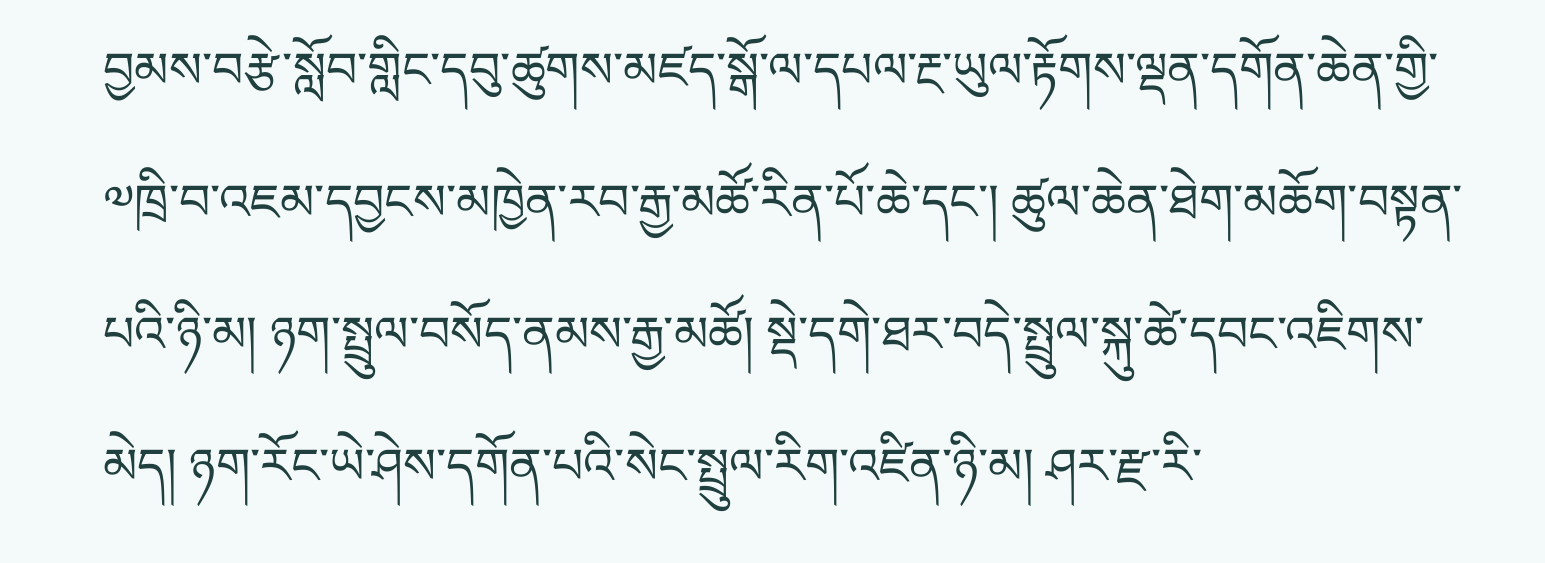བྱམས་བརྩེ་སློབ་གླིང་དབུ་ཚུགས་མཛད་སྒོ་ལ་དཔལ་རྔ་ཡུལ་རྟོགས་ལྡན་དགོན་ཆེན་གྱི་༧ཁྲི་བ་འཇམ་དབྱངས་མཁྱེན་རབ་རྒྱ་མཚོ་རིན་པོ་ཆེ་དང་། ཚུལ་ཆེན་ཐེག་མཆོག་བསྟན་པའི་ཉི་མ། ཉག་སྤྲུལ་བསོད་ནམས་རྒྱ་མཚོ། སྡེ་དགེ་ཐར་བདེ་སྤྲུལ་སྐུ་ཚེ་དབང་འཇིགས་མེད། ཉག་རོང་ཡེ་ཤེས་དགོན་པའི་སེང་སྤྲུལ་རིག་འཛིན་ཉི་མ། ཤར་རྫ་རི་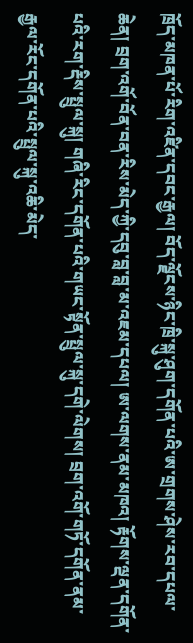ཁྲོད་མཁན་པོ་རིག་འཛིན་དབང་རྒྱལ། བོད་ལྗོངས་ཉིང་ཁྲི་སྐུ་ཤུག་དགོན་པའི་ཨ་གྲགས་ཤེས་རབ་དཔལ་ཆེན། བྲག་འགོ་བོན་བན་རིས་མེད་ཀྱི་དབུ་བླ་བླ་མ་འཇམ་དཔལ། ཨ་ལགས་ནམ་མཁའ། རྟོགས་ལྡན་དགོན་པའི་རག་རྡིས་སྤྲུལ་སྐུ། གཞི་རིང་དགོན་པའི་གཡང་སྟོན་སྤྲུལ་སྐུ་དགེ་ལེགས། བྲག་འགོ་གཏོ་དགོན་ནམ་རྒྱལ་རོང་དགོན་པའི་སྤྲུལ་སྐུ་འཆི་མེད་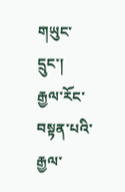གཡུང་དྲུང་།  རྒྱལ་རོང་བསྟན་པའི་རྒྱལ་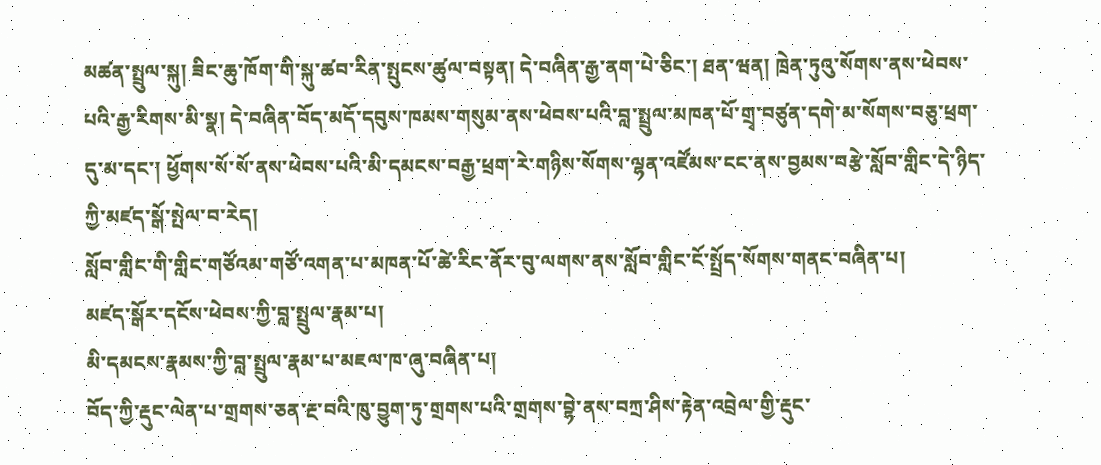མཚན་སྤྲུལ་སྐུ། ཟིང་ཆུ་ཁོག་གི་སྐུ་ཚབ་རིན་སྤུངས་ཚུལ་བསྟན། དེ་བཞིན་རྒྱ་ནག་པེ་ཅིང་། ཐན་ཝན། ཁྲེན་ཏུའུ་སོགས་ནས་ཕེབས་པའི་རྒྱ་རིགས་མི་སྣ། དེ་བཞིན་བོད་མདོ་དབུས་ཁམས་གསུམ་ནས་ཕེབས་པའི་བླ་སྤྲུལ་མཁན་པོ་གྲྭ་བཙུན་དགེ་མ་སོགས་བཅུ་ཕྲག་དུ་མ་དང་། ཕྱོགས་སོ་སོ་ནས་ཕེབས་པའི་མི་དམངས་བརྒྱ་ཕྲག་རེ་གཉིས་སོགས་ལྷན་འཛོམས་ངང་ནས་བྱམས་བརྩེ་སློབ་གླིང་དེ་ཉིད་ཀྱི་མཛད་སྒོ་སྤེལ་བ་རེད།
སློབ་གླིང་གི་གླིང་གཙོའམ་གཙོ་འགན་པ་མཁན་པོ་ཚེ་རིང་ནོར་བུ་ལགས་ནས་སློབ་གླིང་ངོ་སྤྲོད་སོགས་གནང་བཞིན་པ།
མཛད་སྒོར་དངོས་ཕེབས་ཀྱི་བླ་སྤྲུལ་རྣམ་པ།
མི་དམངས་རྣམས་ཀྱི་བླ་སྤྲུལ་རྣམ་པ་མཇལ་ཁ་ཞུ་བཞིན་པ།
བོད་ཀྱི་རྡུང་ལེན་པ་གྲགས་ཅན་རྔ་བའི་ཁུ་བྱུག་ཏུ་གྲགས་པའི་གྲགས་བྷེ་ནས་བཀྲ་ཤིས་རྟེན་འབྲེལ་གྱི་རྡུང་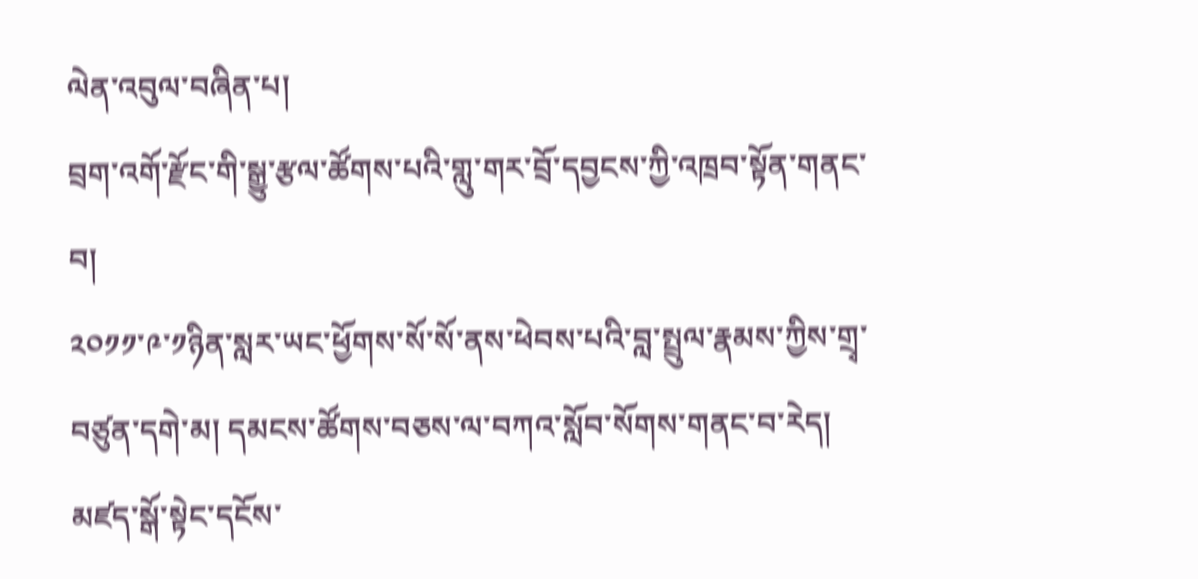ལེན་འབུལ་བཞིན་པ།
བྲག་འགོ་རྫོང་གི་སྒྱུ་རྩལ་ཚོགས་པའི་གླུ་གར་བྲོ་དབྱངས་ཀྱི་འཁྲབ་སྟོན་གནང་བ།
༢༠༡༡་༩་༡ཉིན་སླར་ཡང་ཕྱོགས་སོ་སོ་ནས་ཕེབས་པའི་བླ་སྤྲུལ་རྣམས་ཀྱིས་གྲྭ་བཙུན་དགེ་མ། དམངས་ཚོགས་བཅས་ལ་བཀའ་སློབ་སོགས་གནང་བ་རེད།
མཛད་སྒོ་སྟེང་དངོས་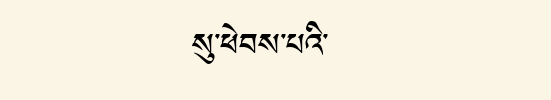སུ་ཕེབས་པའི་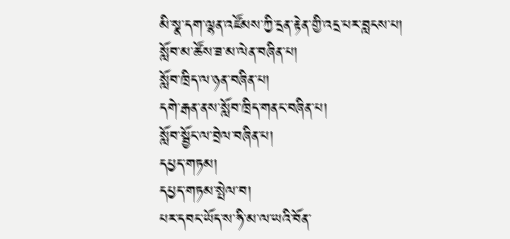མི་སྣ་དག་ལྷན་འཛོམས་ཀྱི་དྲན་རྟེན་གྱི་འདྲ་པར་བླངས་པ།
སློབ་མ་ཚོས་ཟ་མ་ལེན་བཞིན་པ།
སློབ་ཁྲིད་ལ་ཉན་བཞིན་པ།
དགེ་རྒན་ནས་སློབ་ཁྲིད་གནང་བཞིན་པ།
སློབ་སྦྱོང་ལ་བྲེལ་བཞིན་པ།
དཔྱད་གཏམ།
དཔྱད་གཏམ་སྤེལ་བ།
པར་དབང་ཡོད་ས་ཧི་མ་ལ་ཡའི་བོན་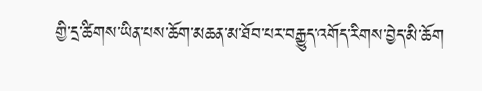གྱི་དྲ་ཚིགས་ཡིན་པས་ཆོག་མཆན་མ་ཐོབ་པར་བརྒྱུད་འགོད་རིགས་བྱེད་མི་ཆོག